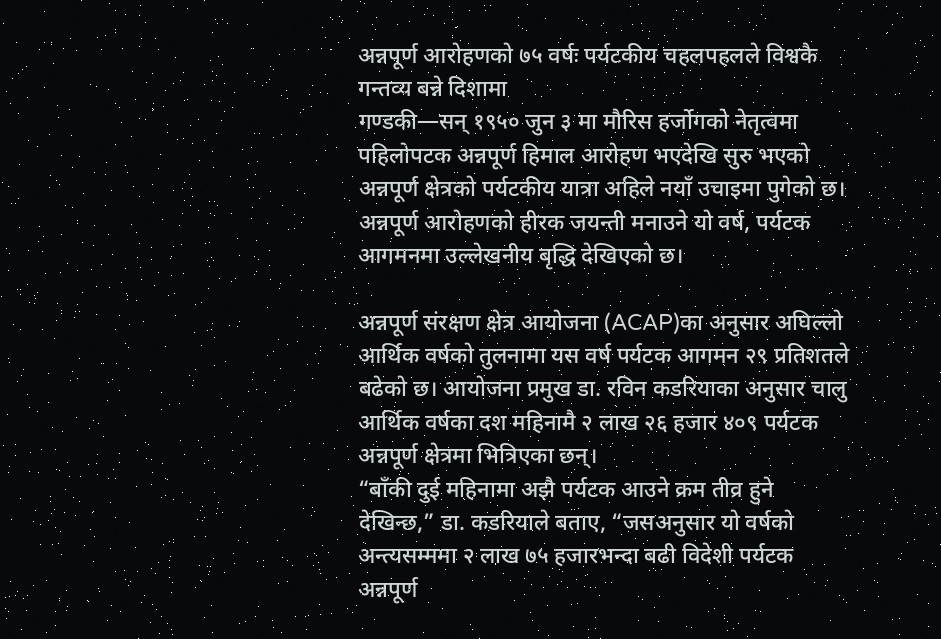अन्नपूर्ण आरोहणको ७५ वर्षः पर्यटकीय चहलपहलले विश्वकै गन्तव्य बन्ने दिशामा
गण्डकी—सन् १९५० जुन ३ मा मौरिस हर्जोगको नेतृत्वमा पहिलोपटक अन्नपूर्ण हिमाल आरोहण भएदेखि सुरु भएको अन्नपूर्ण क्षेत्रको पर्यटकीय यात्रा अहिले नयाँ उचाइमा पुगेको छ। अन्नपूर्ण आरोहणको हीरक जयन्ती मनाउने यो वर्ष, पर्यटक आगमनमा उल्लेखनीय बृद्धि देखिएको छ।

अन्नपूर्ण संरक्षण क्षेत्र आयोजना (ACAP)का अनुसार अघिल्लो आर्थिक वर्षको तुलनामा यस वर्ष पर्यटक आगमन २९ प्रतिशतले बढेको छ। आयोजना प्रमुख डा. रविन कडरियाका अनुसार चालु आर्थिक वर्षका दश महिनामै २ लाख २६ हजार ४०९ पर्यटक अन्नपूर्ण क्षेत्रमा भित्रिएका छन्।
“बाँकी दुई महिनामा अझै पर्यटक आउने क्रम तीव्र हुने देखिन्छ,” डा. कडरियाले बताए, “जसअनुसार यो वर्षको अन्त्यसम्ममा २ लाख ७५ हजारभन्दा बढी विदेशी पर्यटक अन्नपूर्ण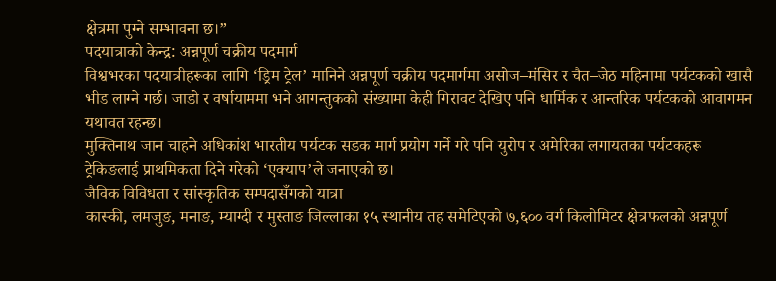क्षेत्रमा पुग्ने सम्भावना छ।”
पदयात्राको केन्द्र: अन्नपूर्ण चक्रीय पदमार्ग
विश्वभरका पदयात्रीहरूका लागि ‘ड्रिम ट्रेल’ मानिने अन्नपूर्ण चक्रीय पदमार्गमा असोज–मंसिर र चैत–जेठ महिनामा पर्यटकको खासै भीड लाग्ने गर्छ। जाडो र वर्षायाममा भने आगन्तुकको संख्यामा केही गिरावट देखिए पनि धार्मिक र आन्तरिक पर्यटकको आवागमन यथावत रहन्छ।
मुक्तिनाथ जान चाहने अधिकांश भारतीय पर्यटक सडक मार्ग प्रयोग गर्ने गरे पनि युरोप र अमेरिका लगायतका पर्यटकहरू ट्रेकिङलाई प्राथमिकता दिने गरेको ‘एक्याप’ले जनाएको छ।
जैविक विविधता र सांस्कृतिक सम्पदासँगको यात्रा
कास्की, लमजुङ, मनाङ, म्याग्दी र मुस्ताङ जिल्लाका १५ स्थानीय तह समेटिएको ७,६०० वर्ग किलोमिटर क्षेत्रफलको अन्नपूर्ण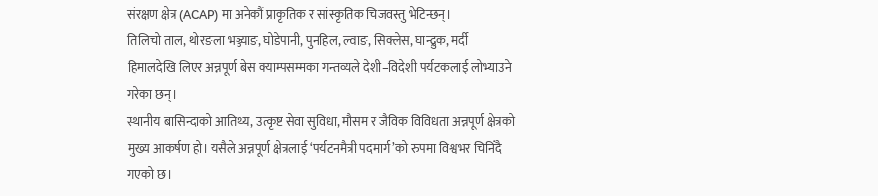संरक्षण क्षेत्र (ACAP) मा अनेकौं प्राकृतिक र सांस्कृतिक चिजवस्तु भेटिन्छन्।
तिलिचो ताल, थोरङला भञ्ज्याङ, घोडेपानी, पुनहिल, ल्वाङ, सिक्लेस, घान्द्रुक, मर्दी हिमालदेखि लिएर अन्नपूर्ण बेस क्याम्पसम्मका गन्तव्यले देशी–विदेशी पर्यटकलाई लोभ्याउने गरेका छन्।
स्थानीय बासिन्दाको आतिथ्य, उत्कृष्ट सेवा सुविधा, मौसम र जैविक विविधता अन्नपूर्ण क्षेत्रको मुख्य आकर्षण हो। यसैले अन्नपूर्ण क्षेत्रलाई ‘पर्यटनमैत्री पदमार्ग’को रुपमा विश्वभर चिनिँदै गएको छ।